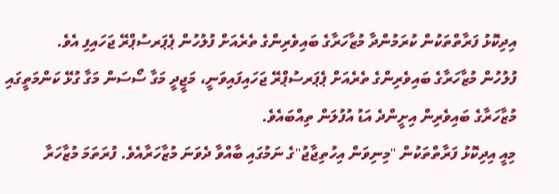އިދިކޮޅު ފަރާތްތަކުން ކުރަމުންދާ މުޒާހަރާގެ ބައިވެރިންގެ ތެރެއަށް ފުލުހުން ޕެޕަރސުޕްރޭ ޖަހައިފި އެވެ.
ފުލުހުން މުޒާހަރާގެ ބައިވެރިންގެ ތެރެއަށް ޕެޕަރސުޕްރޭ ޖަހައިފައިވަނީ، މަޖީދީ މަގާ ސޯސަން މަގާ ގުޅޭ ކަންމަތީގައި މުޒާހަރާގެ ބައިވެރިން އިށީންދެ އަޑު އުފުލަން ތިއްބައެވެ.
މިއީ އިދިކޮޅު ފަރާތްތަކުން "މިނިވަން އިހުތިޖާޖު"ގެ ނަމުގައި ބާއްވާ ދެވަނަ މުޒާހަރާއެވެ. ފުރަތަމަ މުޒާހަރާ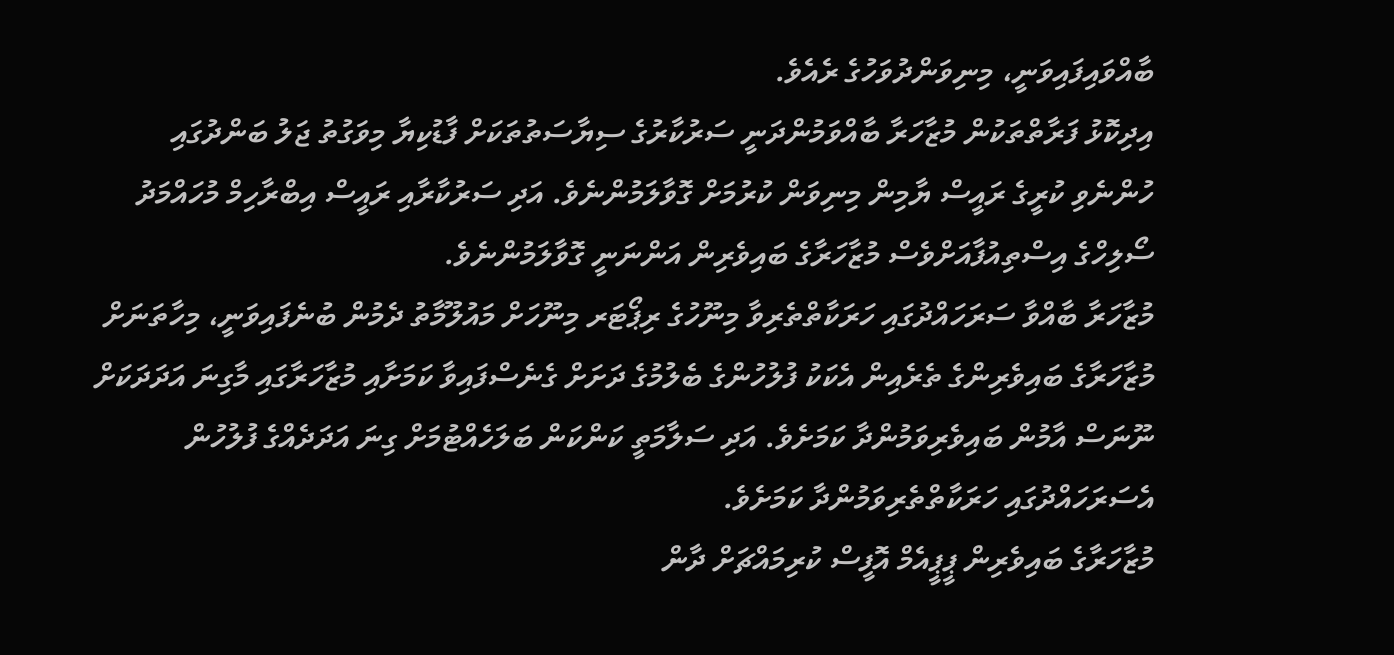ބާއްވައިފައިވަނީ، މިނިވަންދުވަހުގެ ރެއެވެ.
އިދިކޮޅު ފަރާތްތަކުން މުޒާހަރާ ބާއްވަމުންދަނީ ސަރުކާރުގެ ސިޔާސަތުތަކަށް ފާޑުކިޔާ މިވަގުތު ޖަލު ބަންދުގައި ހުންނެވި ކުރީގެ ރައީސް ޔާމިން މިނިވަން ކުރުމަށް ގޮވާލަމުންނެވެ. އަދި ސަރުކާރާއި ރައީސް އިބްރާހިމް މުހައްމަދު ސޯލިހްގެ އިސްތިއުފާއަށްވެސް މުޒާހަރާގެ ބައިވެރިން އަންނަނީ ގޮވާލަމުންނެވެ.
މުޒާހަރާ ބާއްވާ ސަރަހައްދުގައި ހަރަކާތްތެރިވާ މިނޫހުގެ ރިޕޯޓަރ މިނޫހަށް މައުލޫމާތު ދެމުން ބުނެފައިވަނީ، މިހާތަނަށް މުޒާހަރާގެ ބައިވެރިންގެ ތެރެއިން އެކަކު ފުލުހުންގެ ބެލުމުގެ ދަށަށް ގެނެސްފައިވާ ކަމަށާއި މުޒާހަރާގައި މާގިނަ އަދަދަކަށް ނޫނަސް އާމުން ބައިވެރިވަމުންދާ ކަމަށެވެ. އަދި ސަލާމަތީ ކަންކަން ބަލަހެއްޓުމަށް ގިނަ އަދަދެއްގެ ފުލުހުން އެސަރަހައްދުގައި ހަރަކާތްތެރިވަމުންދާ ކަމަށެވެ.
މުޒާހަރާގެ ބައިވެރިން ޕީޕީއެމް އޮފީސް ކުރިމައްޗަށް ދާން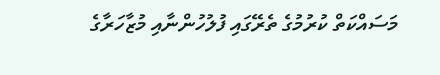މަސައްކަތް ކުރުމުގެ ތެރޭގައި ފުލުހުންނާއި މުޒާހަރާގެ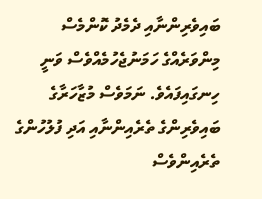ބައިވެރިންނާއި ދެމެދު ކޮންމެސް މިންވަރެއްގެ ހަމަނުޖެހުމެއްވެސް ވަނީ ހިނގައިފައެވެ. ނަމަވެސް މުޒާހަރާގެ ބައިވެރިންގެ ތެރެއިންނާއި އަދި ފުލުހުންގެ ތެރެއިންވެސް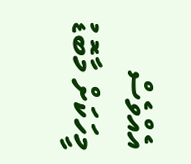އެއްވެސް މީހަކަށް މާބޮޑު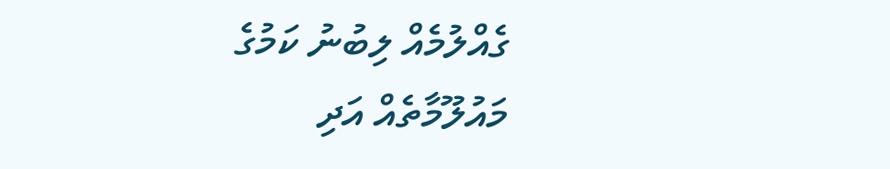ގެއްލުމެއް ލިބުނު ކަމުގެ މައުލޫމާތެއް އަދި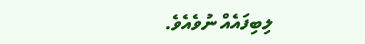ލިބިފައެއް ނުވެއެވެ.